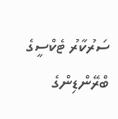ސަރުކާރު ޓެކްސީގެ ބްރޭންޑިންގެ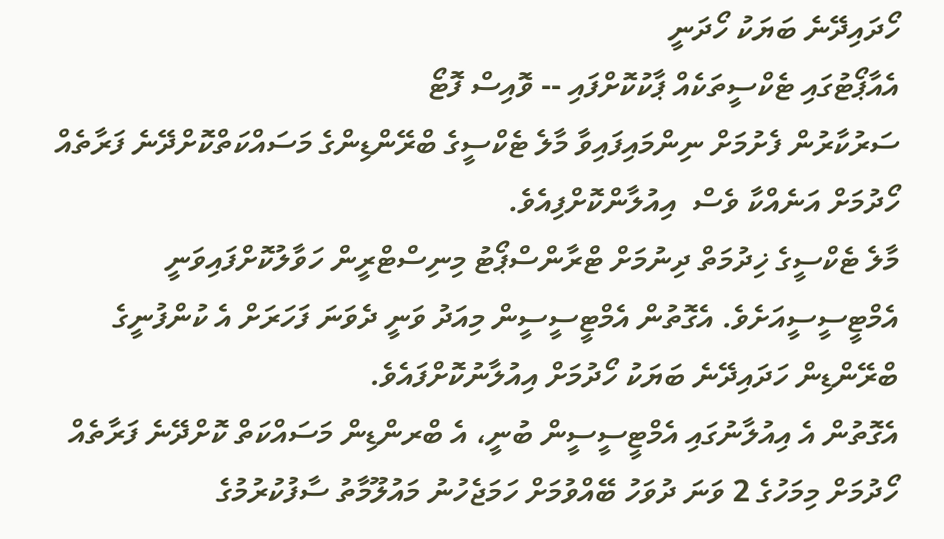ހޯދައިދޭނެ ބަޔަކު ހޯދަނީ
އެއާޕޯޓުގައި ޓެކްސީތަކެއް ޕާކުކޮށްފައި -- ވޮއިސް ފޮޓޯ
ސަރުކާރުން ފެށުމަށް ނިންމައިފައިވާ މާލެ ޓެކްސީގެ ބްރޭންޑިންގެ މަސައްކަތްކޮށްދޭނެ ފަރާތެއް ހޯދުމަށް އަނެއްކާ ވެސް  އިއުލާންކޮށްފިއެވެ.
މާލެ ޓެކްސީގެ ޚިދުމަތް ދިނުމަށް ޓްރާންސްޕޯޓު މިނިސްޓްރީން ހަވާލުކޮށްފައިވަނީ އެމްޓީސީސީއަށެވެ. އެގޮތުން އެމްޓީސީސީން މިއަދު ވަނީ ދެވަނަ ފަހަރަށް އެ ކުންފުނީގެ ބްރޭންޑިން ހަދައިދޭނެ ބަޔަކު ހޯދުމަށް އިއުލާނުކޮށްފައެވެ.
އެގޮތުން އެ އިއުލާނުގައި އެމްޓީސީސީން ބުނީ، އެ ބްރންޑިން މަސައްކަތް ކޮށްދޭނެ ފަރާތެއް ހޯދުމަށް މިމަހުގެ 2 ވަނަ ދުވަހު ބޭއްވުމަށް ހަމަޖެހުނު މައުލޫމާތު ސާފުކުރުމުގެ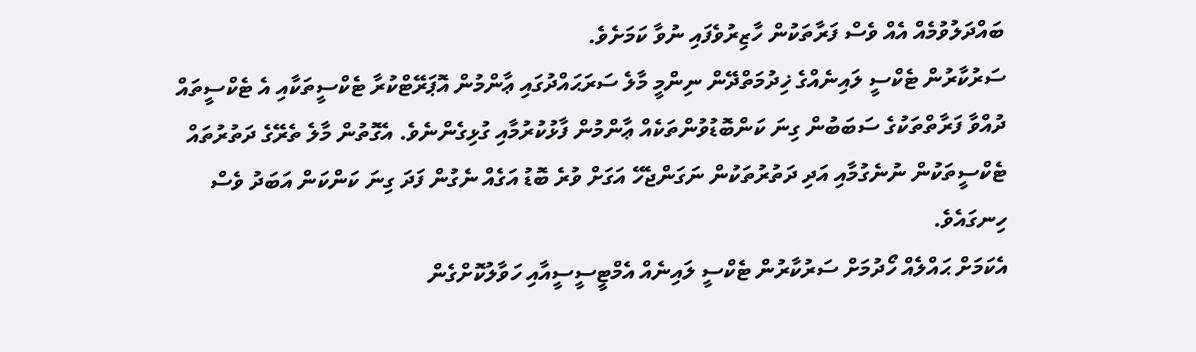ބައްދަލުވުމެއް އެއް ވެސް ފަރާތަކުން ހާޒިރުވެފައި ނުވާ ކަމަށެވެ.
ސަރުކާރުން ޓެކްސީ ލައިނެއްގެ ޚިދުމަތްދޭން ނިންމީ މާލެ ސަރަޙައްދުގައި ޢާންމުން އޮޕަރޭޓްކުރާ ޓެކްސީތަކާއި އެ ޓެކްސީތައް ދުއްވާ ފަރާތްތަކުގެ ސަބަބުން ގިނަ ކަންބޮޑުވުންތަކެއް ޢާންމުން ފާޅުކުރުމާއި ގުޅިގެންނެވެ. އެގޮތުން މާލެ ތެރޭގެ ދަތުރުތައް ޓެކްސީތަކުން ނުނެގުމާއި އަދި ދަތުރުތަކުން ނަގަންޖެހޭ އަގަށް ވުރެ ބޮޑު އަގެއް ނެގުން ފަދަ ގިނަ ކަންކަން އަބަދު ވެސް ހިނގައެވެ.
އެކަމަށް ޙައްލެއް ހޯދުމަށް ސަރުކާރުން ޓެކްސީ ލައިނެއް އެމްޓީސީސީއާއި ހަވާލުކޮށްގެން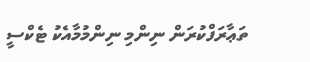ތަޢާރަފްކުރަން ނިންމި ނިންމުމާއެކު ޓެކްސީ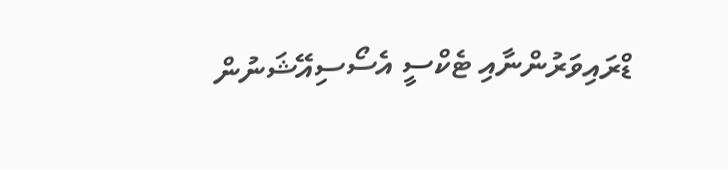ޑްރައިވަރުންނާއި ޓެކްސީ އެސޯސިއޭޝަނުން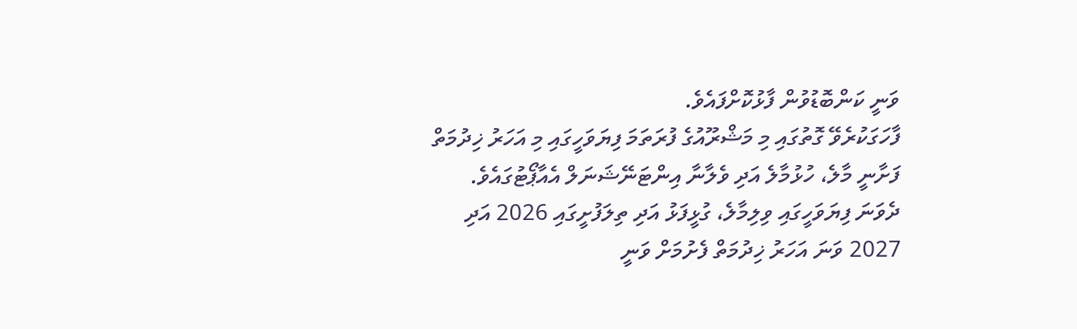ވަނީ ކަންބޮޑުވުން ފާޅުކޮށްފައެވެ.
ފާހަގަކުރެވޭ ގޮތުގައި މި މަޝްރޫއުގެ ފުރަތަމަ ފިޔަވަހީގައި މި އަހަރު ޚިދުމަތް ފަށާނީ މާލެ، ހުޅުމާލެ އަދި ވެލާނާ އިންޓަނޭޝަނަލް އެއާޕޯޓުގައެވެ. ދެވަނަ ފިޔަވަހީގައި ވިލިމާލެ، ގުޅީފަޅު އަދި ތިލަފުށީގައި 2026 އަދި 2027 ވަނަ އަހަރު ޚިދުމަތް ފެށުމަށް ވަނީ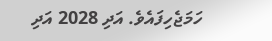ހަމަޖެހިފައެވެ. އަދި 2028 އަދި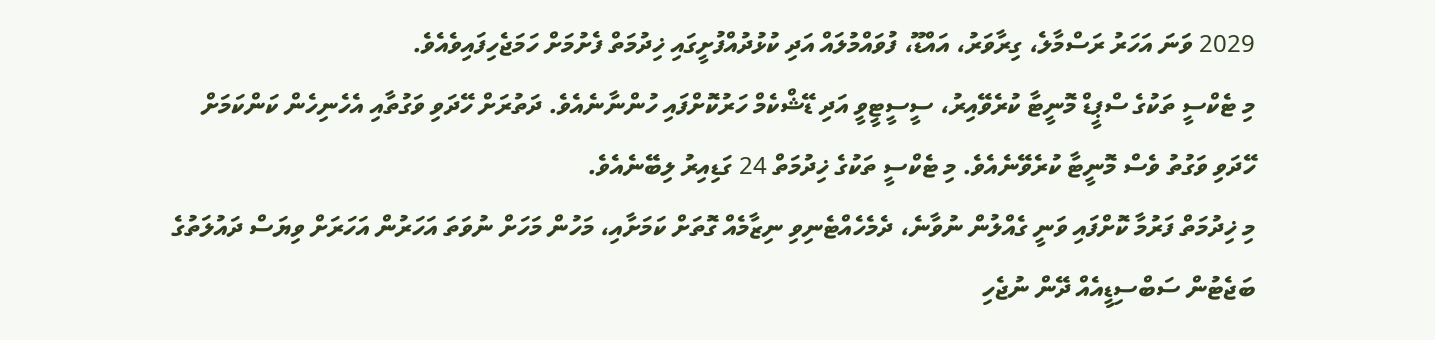2029 ވަނަ އަހަރު ރަސްމާލެ، ގިރާވަރު، އައްޑޫ، ފުވައްމުލައް އަދި ކުޅުދުއްފުށީގައި ޚިދުމަތް ފެށުމަށް ހަމަޖެހިފައިވެއެވެ.
މި ޓެކްސީ ތަކުގެ ސްޕީޑް މޮނީޓާ ކުރެވޭއިރު، ސީސީޓީވީ އަދި ޑޭޝްކެމް ހަރުކޮށްފައި ހުންނާނެއެވެ. ދަތުރަށް ހޭދަވި ވަގުތާއި އެހެނިހެން ކަންކަމަށް ހޭދަވި ވަގުތު ވެސް މޮނީޓާ ކުރެވޭނެއެވެ. މި ޓެކްސީ ތަކުގެ ޚިދުމަތް 24 ގަޑިއިރު ލިބޭނެއެވެ.
މި ޚިދުމަތް ފަރުމާ ކޮށްފައި ވަނީ ގެއްލުން ނުވާނެ، ދެމެހެއްޓެނިވި ނިޒާމެއް ގޮތަށް ކަމަށާއި، މަހުން މަހަށް ނުވަތަ އަހަރުން އަހަރަށް ވިޔަސް ދައުލަތުގެ ބަޖެޓުން ސަބްސިޑީއެއް ދޭން ނުޖެހި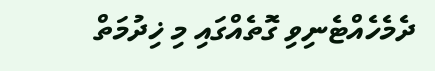ދެމެހެއްޓެނިވި ގޮތެއްގައި މި ޚިދުމަތް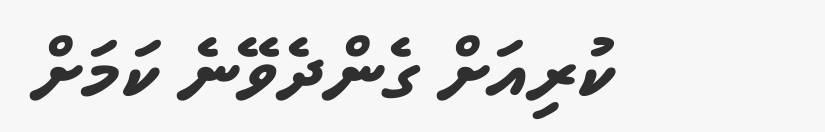ކުރިއަށް ގެންދެވޭނެ ކަމަށް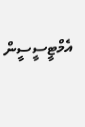އެމްޓީސީސީން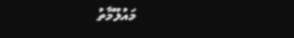މައުލޫމާތު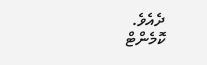ދެއެވެ.
ކޮމެންޓް